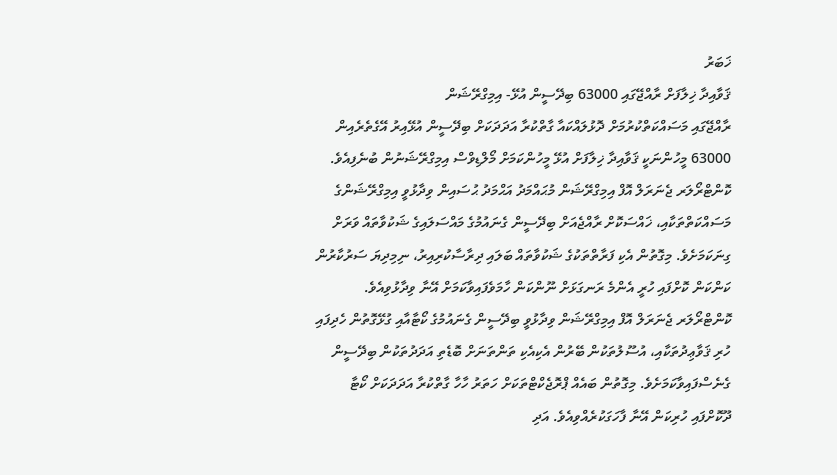ޚަބަރު
ޤަވާއިދާ ޚިލާފަށް ރާއްޖޭގައި 63000 ބިދޭސީން އުޅޭ- އިމިގްރޭޝަން
ރާއްޖޭގައި މަސައްކަތްކުރުމަށް ދޮޅުލައްކައާ ގާތްކުރާ އަދަދަކަށް ބިދޭސީން އުޅޭއިރު އޭގެތެރެއިން 63000 މީހުންނަކީ ޤަވާއިދާ ޚިލާފަށް އުޅޭ މީހުންކަމަށް މޯލްޑިވްސް އިމިގްރޭޝަނުން ބުނެފިއެވެ.
ކޮންޓްރޯލަރ ޖެނަރަލް އޮފް އިމިގްރޭޝަން މުޙައްމަދު އަޙްމަދު ޙުސައިން ވިދާޅުވީ އިމިގްރޭޝަންގެ މަސައްކަތްތަކާއި، ޚައްސަކޮށް ރާއްޖެއަށް ބިދޭސީން ގެނައުމުގެ މައްސަލައިގެ ޝަކުވާތައް ވަރަށް ގިނަކަމަށެވެ. މިގޮތުން އެކި ފަރާތްތަކުގެ ޝަކުވާތައް ބަލައި ދިރާސާކުރިއިރު، ނިމިދިޔަ ސަރުކާރުން ކަންކަން ކޮށްފައި ހުރީ އެންމެ ރަނގަޅަށް ނޫންކަން ހާމަވެފައިވާކަމަށް އޭނާ ވިދާޅުވިއެވެ.
ކޮންޓްރޯލަރ ޖެނަރަލް އޮފް އިމިގްރޭޝަން ވިދާޅުވީ ބިދޭސީން ގެނައުމުގެ ކޯޓާއާއި ގުޅޭގޮތުން ހެދިފައި ހުރި ޤަވާޢިދުތަކާއި، އުސޫލުތަކުން ބޭރުން އެކިއެކި ތަންތަނަށް ބޮޑެތި އަދަދުތަކުން ބިދޭސީން ގެނެސްފައިވާކަމަށެވެ. މިގޮތުން ބައެއް ޕްރޮޖެކްޓްތަކަށް ހަތަރު ހާހާ ގާތްކުރާ އަދަދަކަށް ކޯޓާ ދޫކޮށްފައި ހުރިކަން އޭނާ ފާހަގަކުރެއްވިއެވެ. އަދި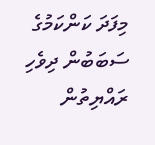މިފަދަ ކަންކަމުގެ ސަބަބުން ދިވެހި ރައްޔިތުން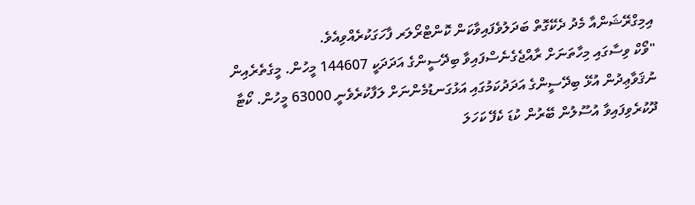އިމިގްރޭޝަންއާ މެދު ދެކޭގޮތް ބަދަލުވެފައިވާކަން ކޮންޓްރޯލަރ ފާހަގަކުރެއްވިއެވެ.
"ވޯކް ވިސާގައި މިހާތަނަށް ރާއްޖެގެނެސްފައިވާ ބިދޭސީންގެ އަދަދަކީ 144607 މީހުން. މީގެތެރެއިން ނުޤަވާޢިދުން އުޅޭ ބިދޭސީންގެ އަދަދުކަމުގައި އަޅުގަނޑުމެންނަށް ލަފާކުރެވެނީ 63000 މީހުން. ކޯޓާ ދޫކުރެވިފައިވާ އުސޫލުން ބޭރުން ކުޑަ ކެފޭ ކަހަލަ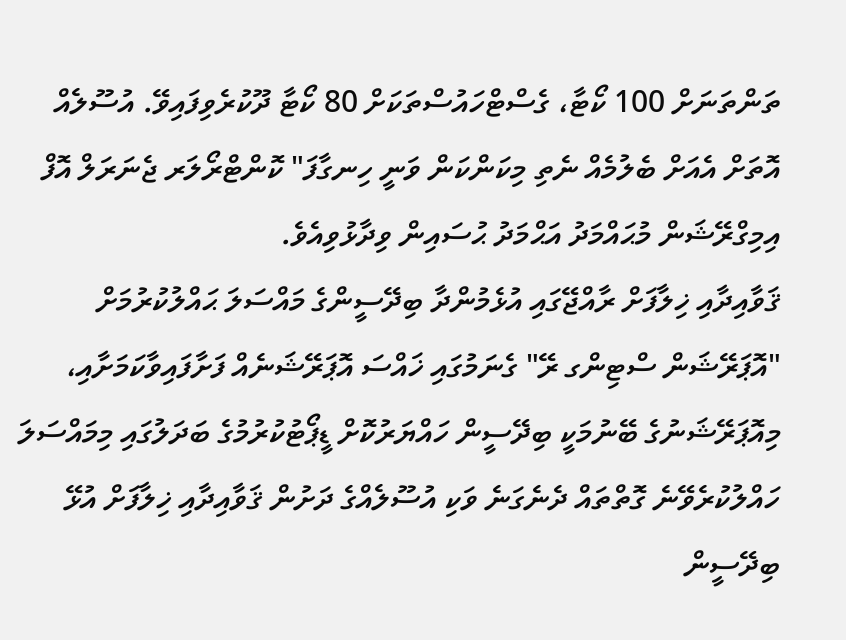ތަންތަނަށް 100 ކޯޓާ، ގެސްޓްހައުސްތަކަށް 80 ކޯޓާ ދޫކުރެވިފައިވޭ. އުސޫލެއް އޮތަށް އެއަށް ބެލުމެއް ނެތި މިކަންކަން ވަނީ ހިނގާފަ" ކޮންޓްރޯލަރ ޖެނަރަލް އޮފް އިމިގްރޭޝަން މުޙައްމަދު އަޙްމަދު ޙުސައިން ވިދާޅުވިއެވެ.
ޤަވާއިދާއި ޚިލާފަށް ރާއްޖޭގައި އުޅެމުންދާ ބިދޭސީންގެ މައްސަލަ ޙައްލުކުރުމަށް "އޮޕަރޭޝަން ސްޓިންގ ރޭ" ގެނަމުގައި ޚައްސަ އޮޕަރޭޝަނެއް ފަށާފައިވާކަމަށާއި، މިއޮޕަރޭޝަނުގެ ބޭނުމަކީ ބިދޭސީން ހައްޔަރުކޮށް ޑީޕޯޓުކުރުމުގެ ބަދަލުގައި މިމައްސަލަ ހައްލުކުރެވޭނެ ގޮތްތައް ދެނެގަނެ ވަކި އުސޫލެއްގެ ދަށުން ޤަވާއިދާއި ޚިލާފަށް އުޅޭ ބިދޭސީން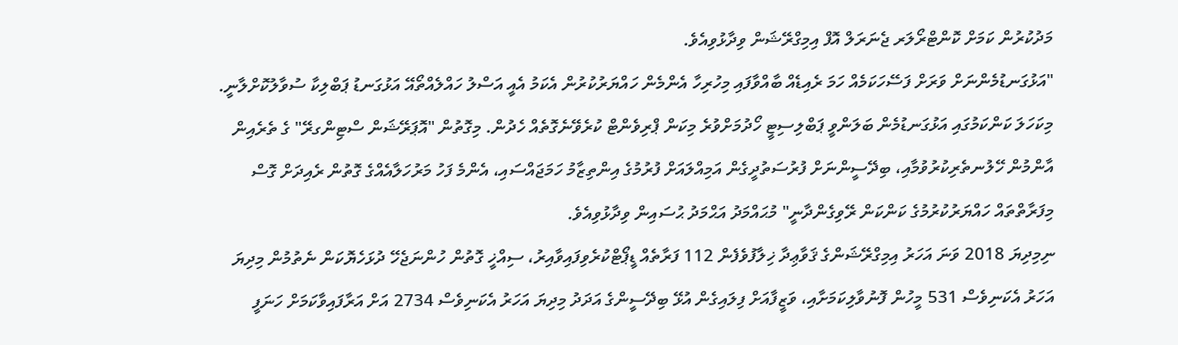މަދުކުރުން ކަމަށް ކޮންޓްރޯލަރ ޖެނަރަލް އޮފް އިމިގްރޭޝަން ވިދާޅުވިއެވެ.
"އަޅުގަނޑުމެންނަށް ވަރަށް ފަސޭހަކަމެއް ހަމަ ރެއިޑެއް ބާއްވާފައި މިހުރިހާ އެންމެން ހައްޔަރުކުރުން އެކަމު އެއީ އަސްލު ހައްލެއްތޯއޭ އަޅުގަނޑު ޕަބްލިކާ ސުވާލުކޮށްލާނީ. މިކަހަލަ ކަންކަމުގައި އަޅުގަނޑުމެން ބަލަންވީ ޕަބްލިސިޓީ ހޯދުމަށްވުރެ މިކަން ޕްރިވެންޓް ކުރެވޭނެގޮތެއް ހެދުން. މިގޮތުން "އޮޕަރޭޝަން ސްޓިންގރޭ" ގެ ތެރެއިން އާންމުން ހޭލުނތެރިކުރުވުމާއި، ބިދޭސީންނަށް ފުރުސަތުދީގެން އަމިއްލައަށް ފުރުމުގެ އިންތިޒާމު ހަމަޖައްސައި، އެންމެ ފަހު މަރުހަލާއެއްގެ ގޮތުން ރެއިދަށް ގޮސް މިފަރާތްތައް ހައްޔަރުކުރުމުގެ ކަންކަން ރޭވިގެންދާނީ" މުޙައްމަދު އަޙްމަދު ޙުސައިން ވިދާޅުވިއެވެ.
ނިމިދިޔަ 2018 ވަނަ އަހަރު އިމިގްރޭޝަންގެ ޤަވާޢިދާ ޚިލާފުވެފެން 112 ފަރާތެއް ޑީޕޯޓްކުރެވިފައިވާއިރު، ސިއްޚީ ގޮތުން ހުންނަޖެހޭ ދުޅަހެޔޮކަން ނެތުމުން މިދިޔަ އަހަރު އެކަނިވެސް 531 މީހުން ފޮނުވާލިކަމަށާއި، ވަޒީފާއަށް ފިލައިގެން އުޅޭ ބިދޭސީންގެ އަދަދު މިދިޔަ އަހަރު އެކަނިވެސް 2734 އަށް އަރާފައިވާކަމަށް ހަނަފީ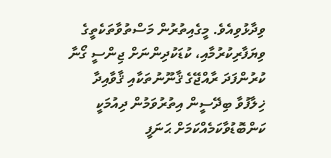ވިދާޅުވިއެވެ. މީގެއިތުރުން މަސްތުވާތަކެތީގެ ވިޔަފާރިކުރުމާއި، ކުޑަކުދިންނަށް ޖިންސީ ގޯނާ ކުރުންފަދަ ރާއްޖޭގެ ޤާނޫނުތަކާއި ޤާވާއިދާ ޚިލާފުވާ ބިދޭސީން އިތުރުވަމުން ދިއުމަކީ ކަންބޮޑުވާކަމެއްކަމަށް ޙަނަފީ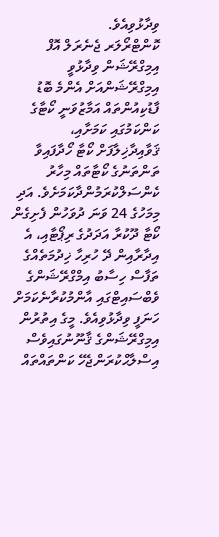ވިދާޅުވިއެވެ.
ކޮންޓްރޯލަރ ޖެނެރަލް އޮފް އިމިގްރޭޝަން ވިދާޅުވީ އިމިގްރޭޝަންއަށް އެންމެ ބޮޑު ފާޑުކިއުންތައް އަމާޒުވަނީ ކޯޓާގެ ކަންކަމުގައި ކަމަށާއި، ޤަވާއިދާޚިލާފަށް ކޯޓާ ހޯދާފައިވާ ތަންތަނުގެ ކޯޓާތައް މިހާރު ކެންސަލްކުރަމުންދާކަމަށެވެ. އަދި މިމަހުގެ 24 ވަނަ ދުވަހުން ފެށިގެން ކޯޓާ ދޫކުރާ އަދަދުގެ ރިޕޯޓާއި، އެ އިދާރާއިން ދޭ ހުރިހާ ޚިދުމަތެއްގެ ތަފާސް ހިސާބު އިމްގްރޭޝަންގެ ވެބްސައިޓްގައި އާންމުކުރާނެކަމަށް ހަނަފީ ވިދާޅުވިއެވެ. މީގެ އިތުރުން އިމިގްރޭޝަންގެ ޤާނޫނުގައިވެސް އިސްލާޙްކުރަންޖެހޭ ކަންތައްތައް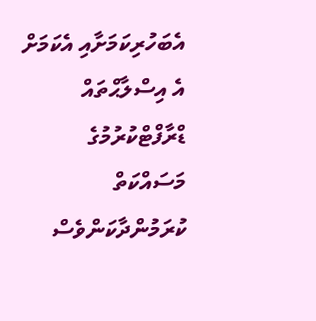އެބަހުރިކަމަށާއި އެކަމަށް އެ އިސްލާޙްތައް ޑްރާފްޓްކުރުމުގެ މަސައްކަތް ކުރަމުންދާކަންވެސް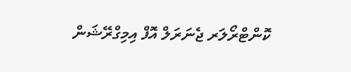ކޮންޓްރޯލަރ ޖެނަރަލް އޮފް އިމިގްރޭޝަން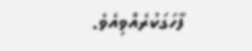ފާހަގަކުރެއްވިއެވެ.